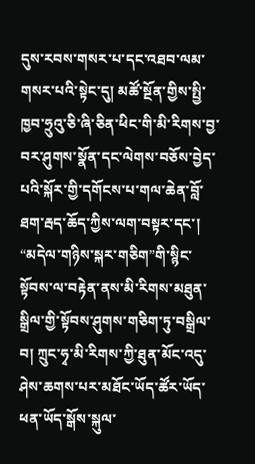དུས་རབས་གསར་པ་དང་འཐབ་ལམ་གསར་པའི་སྟེང་དུ། མཚོ་སྔོན་གྱིས་སྤྱི་ཁྱབ་ཧྲུའུ་ཅི་ཞི་ཅིན་ཕིང་གི་མི་རིགས་བྱ་བར་ཤུགས་སྣོན་དང་ལེགས་བཅོས་བྱེད་པའི་སྐོར་གྱི་དགོངས་པ་གལ་ཆེན་བློ་ཐག་རྦད་ཆོད་ཀྱིས་ལག་བསྟར་དང་། “མདེལ་གཉིས་སྐར་གཅིག”གི་སྙིང་སྟོབས་ལ་བརྟེན་ནས་མི་རིགས་མཐུན་སྒྲིལ་གྱི་སྟོབས་ཤུགས་གཅིག་ཏུ་བསྒྲིལ་བ། ཀྲུང་ཧྭ་མི་རིགས་ཀྱི་ཐུན་མོང་འདུ་ཤེས་ཆགས་པར་མཐོང་ཡོད་ཚོར་ཡོད་ཕན་ཡོད་སྒོས་སྐུལ་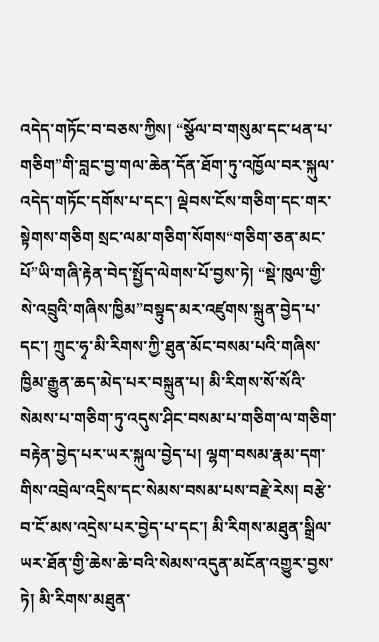འདེད་གཏོང་བ་བཅས་ཀྱིས། “སྩོལ་བ་གསུམ་དང་ཕན་པ་གཅིག”གི་བླང་བྱ་གལ་ཆེན་དོན་ཐོག་ཏུ་འཁྱོལ་བར་སྐུལ་འདེད་གཏོང་དགོས་པ་དང་། ལྡེབས་ངོས་གཅིག་དང་གར་སྟེགས་གཅིག སྲང་ལམ་གཅིག་སོགས“གཅིག་ཅན་མང་པོ”ཡི་གཞི་རྟེན་བེད་སྤྱོད་ལེགས་པོ་བྱས་ཏེ། “སྡེ་ཁུལ་གྱི་སེ་འབྲུའི་གཞིས་ཁྱིམ”བསྟུད་མར་འཛུགས་སྐྲུན་བྱེད་པ་དང་། ཀྲུང་ཧྭ་མི་རིགས་ཀྱི་ཐུན་མོང་བསམ་པའི་གཞིས་ཁྱིམ་རྒྱུན་ཆད་མེད་པར་བསྐྲུན་པ། མི་རིགས་སོ་སོའི་སེམས་པ་གཅིག་ཏུ་འདུས་ཤིང་བསམ་པ་གཅིག་ལ་གཅིག་བརྟེན་བྱེད་པར་ཡར་སྐུལ་བྱེད་པ། ལྷག་བསམ་རྣམ་དག་གིས་འབྲེལ་འདྲིས་དང་སེམས་བསམ་པས་བརྗེ་རེས། བརྩེ་བ་ངོ་མས་འདྲེས་པར་བྱེད་པ་དང་། མི་རིགས་མཐུན་སྒྲིལ་ཡར་ཐོན་གྱི་ཆེས་ཆེ་བའི་སེམས་འདུན་མངོན་འགྱུར་བྱས་ཏེ། མི་རིགས་མཐུན་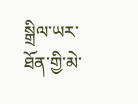སྒྲིལ་ཡར་ཐོན་གྱི་མེ་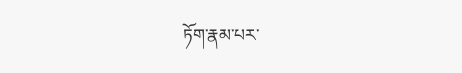ཏོག་རྣམ་པར་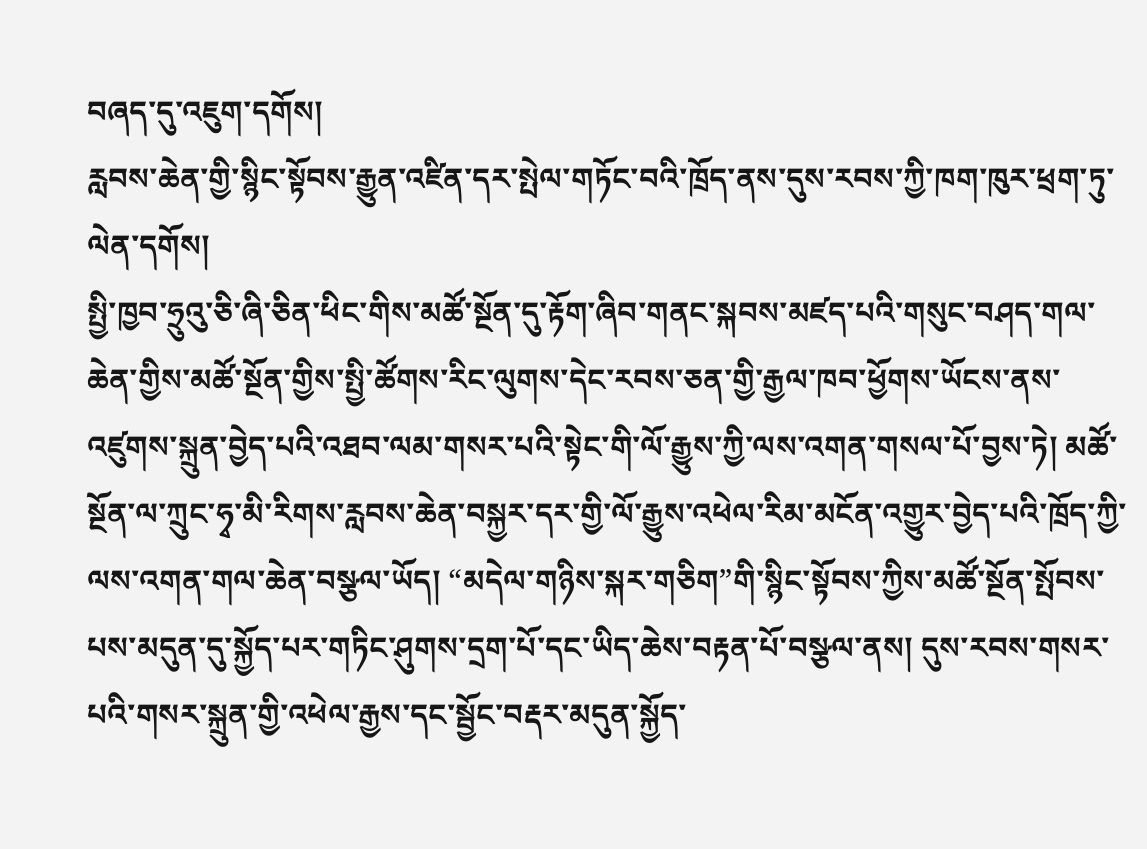བཞད་དུ་འཇུག་དགོས།
རླབས་ཆེན་གྱི་སྙིང་སྟོབས་རྒྱུན་འཛིན་དར་སྤེལ་གཏོང་བའི་ཁྲོད་ནས་དུས་རབས་ཀྱི་ཁག་ཁུར་ཕྲག་ཏུ་ལེན་དགོས།
སྤྱི་ཁྱབ་ཧྲུའུ་ཅི་ཞི་ཅིན་ཕིང་གིས་མཚོ་སྔོན་དུ་རྟོག་ཞིབ་གནང་སྐབས་མཛད་པའི་གསུང་བཤད་གལ་ཆེན་གྱིས་མཚོ་སྔོན་གྱིས་སྤྱི་ཚོགས་རིང་ལུགས་དེང་རབས་ཅན་གྱི་རྒྱལ་ཁབ་ཕྱོགས་ཡོངས་ནས་འཛུགས་སྐྲུན་བྱེད་པའི་འཐབ་ལམ་གསར་པའི་སྟེང་གི་ལོ་རྒྱུས་ཀྱི་ལས་འགན་གསལ་པོ་བྱས་ཏེ། མཚོ་སྔོན་ལ་ཀྲུང་ཧྭ་མི་རིགས་རླབས་ཆེན་བསྐྱར་དར་གྱི་ལོ་རྒྱུས་འཕེལ་རིམ་མངོན་འགྱུར་བྱེད་པའི་ཁྲོད་ཀྱི་ལས་འགན་གལ་ཆེན་བསྩལ་ཡོད། “མདེལ་གཉིས་སྐར་གཅིག”གི་སྙིང་སྟོབས་ཀྱིས་མཚོ་སྔོན་སྤོབས་པས་མདུན་དུ་སྐྱོད་པར་གཏིང་ཤུགས་དྲག་པོ་དང་ཡིད་ཆེས་བརྟན་པོ་བསྩལ་ནས། དུས་རབས་གསར་པའི་གསར་སྐྲུན་གྱི་འཕེལ་རྒྱས་དང་སྦྱོང་བརྡར་མདུན་སྐྱོད་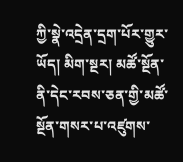ཀྱི་སྣེ་འདྲེན་དྲག་པོར་གྱུར་ཡོད། མིག་སྔར། མཚོ་སྔོན་ནི་དེང་རབས་ཅན་གྱི་མཚོ་སྔོན་གསར་པ་འཛུགས་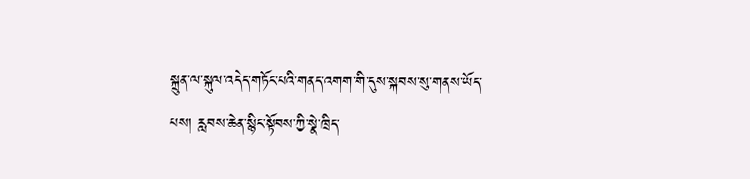སྐྲུན་ལ་སྐུལ་འདེད་གཏོང་པའི་གནད་འགག་གི་དུས་སྐབས་སུ་གནས་ཡོད་པས། རླབས་ཆེན་སྙིང་སྟོབས་ཀྱི་སྣེ་ཁྲིད་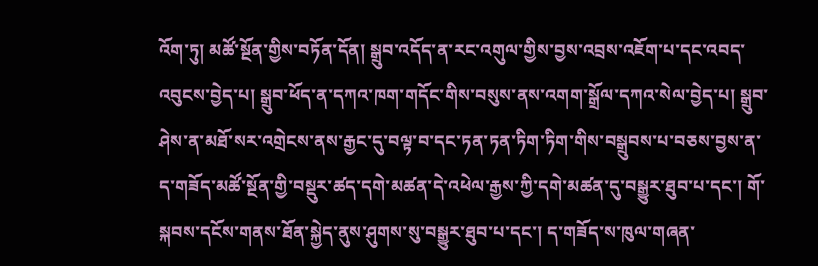འོག་ཏུ། མཚོ་སྔོན་གྱིས་བཏོན་དོན། སྒྲུབ་འདོད་ན་རང་འགུལ་གྱིས་བྱས་འབྲས་འཇོག་པ་དང་འབད་འབུངས་བྱེད་པ། སྒྲུབ་ཕོད་ན་དཀའ་ཁག་གདོང་གིས་བསུས་ནས་འགག་སྒྲོལ་དཀའ་སེལ་བྱེད་པ། སྒྲུབ་ཤེས་ན་མཐོ་སར་འགྲེངས་ནས་རྒྱང་དུ་བལྟ་བ་དང་ཏན་ཏན་ཏིག་ཏིག་གིས་བསྒྲུབས་པ་བཅས་བྱས་ན་ད་གཟོད་མཚོ་སྔོན་གྱི་བསྡུར་ཚད་དགེ་མཚན་དེ་འཕེལ་རྒྱས་ཀྱི་དགེ་མཚན་དུ་བསྒྱུར་ཐུབ་པ་དང་། གོ་སྐབས་དངོས་གནས་ཐོན་སྐྱེད་ནུས་ཤུགས་སུ་བསྒྱུར་ཐུབ་པ་དང་། ད་གཟོད་ས་ཁུལ་གཞན་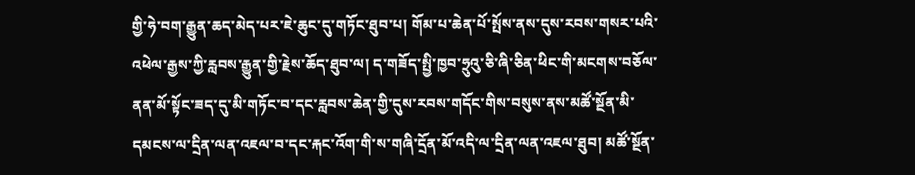གྱི་ཧེ་བག་རྒྱུན་ཆད་མེད་པར་ཇེ་ཆུང་དུ་གཏོང་ཐུབ་པ། གོམ་པ་ཆེན་པོ་སྤོས་ནས་དུས་རབས་གསར་པའི་འཕེལ་རྒྱས་ཀྱི་རླབས་རྒྱུན་གྱི་རྗེས་ཆོད་ཐུབ་ལ། ད་གཟོད་སྤྱི་ཁྱབ་ཧྲུའུ་ཅི་ཞི་ཅིན་ཕིང་གི་མངགས་བཅོལ་ནན་མོ་སྟོང་ཟད་དུ་མི་གཏོང་བ་དང་རླབས་ཆེན་གྱི་དུས་རབས་གདོང་གིས་བསུས་ནས་མཚོ་སྔོན་མི་དམངས་ལ་དྲིན་ལན་འཇལ་བ་དང་རྐང་འོག་གི་ས་གཞི་དྲོན་མོ་འདི་ལ་དྲིན་ལན་འཇལ་ཐུབ། མཚོ་སྔོན་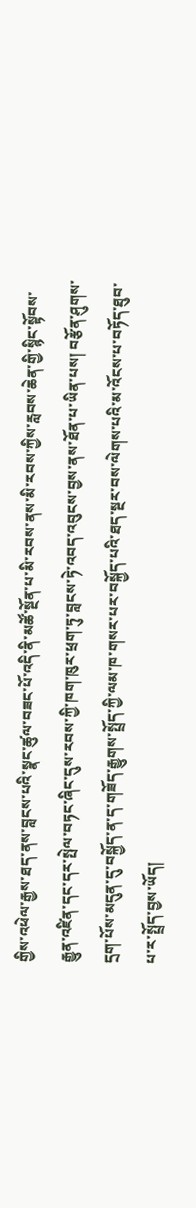གྱིས་འཕེལ་རྒྱས་ཐད་ནས་བླངས་པའི་སྣང་ཚུལ་བཟང་པོ་འདི་ནི་མཚོ་སྔོན་པ་མི་རབས་ནས་མི་རབས་ཀྱིས་རླབས་ཆེན་གྱི་སྙིང་སྟོབས་རྒྱུན་འཛིན་དང་དར་སྤེལ་བཏང་ཞིང་དུས་རབས་ཀྱི་ཁག་ཁུར་ཕྲག་ཏུ་བླངས་ཏེ་འབད་འབུངས་བྱས་ནས་ཐོན་པ་ཡིན་པས། བརྩོན་ཤུགས་དྲག་པོས་མདུན་དུ་བསྐྱོད་ན་ད་གཟོད་རྒྱུགས་སྤྲོད་ཀྱི་ལམ་ཁ་གསར་པར་བསྐྱོད་པའི་ཐད་སྔར་བས་ལེགས་པའི་མ་འོངས་པ་བཏོད་ཐུབ་པ་ར་སྤྲོད་བྱས་ཡོད།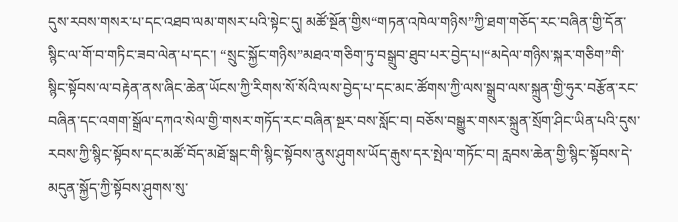དུས་རབས་གསར་པ་དང་འཐབ་ལམ་གསར་པའི་སྟེང་དུ། མཚོ་སྔོན་གྱིས“གཏན་འཁེལ་གཉིས”ཀྱི་ཐག་གཅོད་རང་བཞིན་གྱི་དོན་སྙིང་ལ་གོ་བ་གཏིང་ཟབ་ལེན་པ་དང་། “སྲུང་སྐྱོང་གཉིས”མཐའ་གཅིག་ཏུ་བསྒྲུབ་ཐུབ་པར་བྱེད་པ།“མདེལ་གཉིས་སྐར་གཅིག”གི་སྙིང་སྟོབས་ལ་བརྟེན་ནས་ཞིང་ཆེན་ཡོངས་ཀྱི་རིགས་སོ་སོའི་ལས་བྱེད་པ་དང་མང་ཚོགས་ཀྱི་ལས་སྒྲུབ་ལས་སྐྲུན་གྱི་ཧུར་བརྩོན་རང་བཞིན་དང་འགག་སྒྲོལ་དཀའ་སེལ་གྱི་གསར་གཏོད་རང་བཞིན་སྔར་བས་སློང་བ། བཅོས་བསྒྱུར་གསར་སྐྲུན་སྲོག་ཤིང་ཡིན་པའི་དུས་རབས་ཀྱི་སྙིང་སྟོབས་དང་མཚོ་བོད་མཐོ་སྒང་གི་སྙིང་སྟོབས་ནུས་ཤུགས་ཡོད་རྒུས་དར་སྤེལ་གཏོང་བ། རླབས་ཆེན་གྱི་སྙིང་སྟོབས་དེ་མདུན་སྐྱོད་ཀྱི་སྟོབས་ཤུགས་སུ་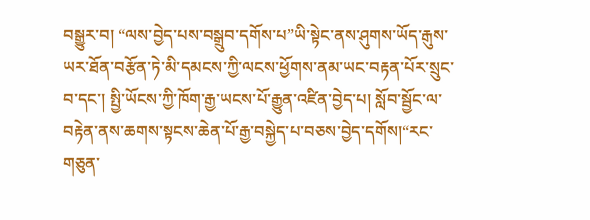བསྒྱུར་བ། “ལས་བྱེད་པས་བསྒྲུབ་དགོས་པ”ཡི་སྟེང་ནས་ཤུགས་ཡོད་རྒུས་ཡར་ཐོན་བརྩོན་ཏེ་མི་དམངས་ཀྱི་ལངས་ཕྱོགས་ནམ་ཡང་བརྟན་པོར་སྲུང་བ་དང་། སྤྱི་ཡོངས་ཀྱི་ཁོག་རྒྱ་ཡངས་པོ་རྒྱུན་འཛིན་བྱེད་པ། སློབ་སྦྱོང་ལ་བརྟེན་ནས་ཆགས་སྟངས་ཆེན་པོ་རྒྱ་བསྐྱེད་པ་བཅས་བྱེད་དགོས།“རང་གཅུན་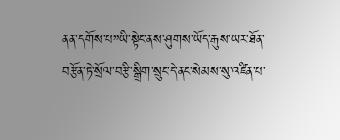ནན་དགོས་པ”ཡི་སྟེང་ནས་ཤུགས་ཡོད་རྒུས་ཡར་ཐོན་བརྩོན་ཏེ་སྲོལ་བརྩི་སྒྲིག་སྲུང་དེ་ནང་སེམས་སུ་འཛིན་པ་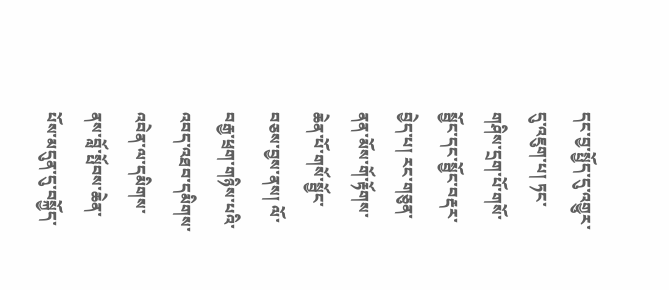དང་བྱ་སྤྱོད་དུ་འགྱུར་དུ་འཇུག་པ། ཏང་གཤིས་དྲག་པོ་གསོ་སྦྱོང་དང་སྦྱོང་བརྡར་བྱེད་པ། རང་གཅུན་ནན་མོས་གོ་རྟོགས་ཆེན་པོ་གསོ་སྦྱོང་བཅས་བྱས་ནས། ལོ་བརྒྱ་ཕྲག་གཉིས་པའི་འབད་འཐབ་དམིགས་འབེན་ལ་དམིགས་ནས་བློ་སྤོབས་ཆེན་པོས་མདུན་དུ་བསྐྱོད་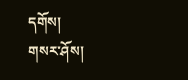དགོས།
གསར་ཤོས།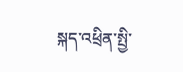སྐད་འཕྲིན་སྤྱི་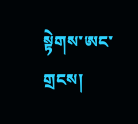སྟེགས་ཨང་གྲངས།